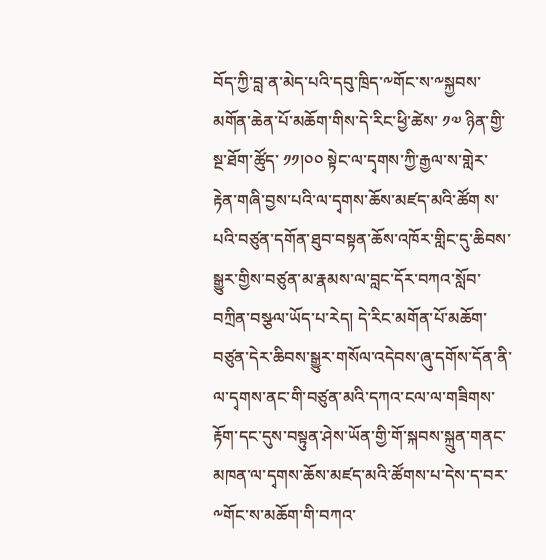བོད་ཀྱི་བླ་ན་མེད་པའི་དབུ་ཁྲིད་༸གོང་ས་༸སྐྱབས་མགོན་ཆེན་པོ་མཆོག་གིས་དེ་རིང་ཕྱི་ཚེས་ ༡༧ ཉིན་གྱི་སྔ་ཐོག་ཚོུད་ ༡༡།༠༠ སྟེང་ལ་དྭགས་ཀྱི་རྒྱལ་ས་གླེར་རྟེན་གཞི་བྱས་པའི་ལ་དྭགས་ཆོས་མཛད་མའི་ཚོག ས་པའི་བཙུན་དགོན་ཐུབ་བསྟན་ཆོས་འཁོར་གླིང་དུ་ཆིབས་སྒྱུར་གྱིས་བཙུན་མ་རྣམས་ལ་བླང་དོར་བཀའ་སློབ་བཀྲིན་བསྩལ་ཡོད་པ་རེད། དེ་རིང་མགོན་པོ་མཆོག་བཙུན་དེར་ཆིབས་སྒྱུར་གསོལ་འདེབས་ཞུ་དགོས་དོན་ནི་ལ་དྭགས་ནང་གི་བཙུན་མའི་དཀའ་ངལ་ལ་གཟིགས་རྟོག་དང་དུས་བསྟུན་ཤེས་ཡོན་གྱི་གོ་སྐབས་སྐྲུན་གནང་མཁན་ལ་དྭགས་ཆོས་མཛད་མའི་ཚོགས་པ་དེས་ད་བར་༸གོང་ས་མཆོག་གི་བཀའ་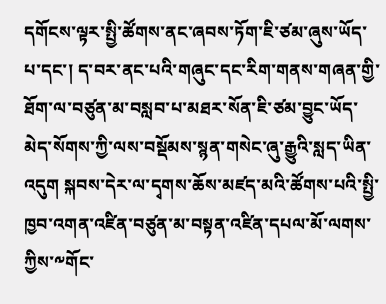དགོངས་ལྟར་སྤྱི་ཚོགས་ནང་ཞབས་ཏོག་ཇི་ཙམ་ཞུས་ཡོད་པ་དང་། ད་བར་ནང་པའི་གཞུང་དང་རིག་གནས་གཞན་གྱི་ཐོག་ལ་བཙུན་མ་བསླབ་པ་མཐར་སོན་ཇི་ཙམ་བྱུང་ཡོད་མེད་སོགས་ཀྱི་ལས་བསྡོམས་སྙན་གསེང་ཞུ་རྒྱུའི་སླད་ཡིན་འདུག སྐབས་དེར་ལ་དྭགས་ཆོས་མཛད་མའི་ཚོགས་པའི་སྤྱི་ཁྱབ་འགན་འཛིན་བཙུན་མ་བསྟན་འཛིན་དཔལ་མོ་ལགས་ཀྱིས་༸གོང་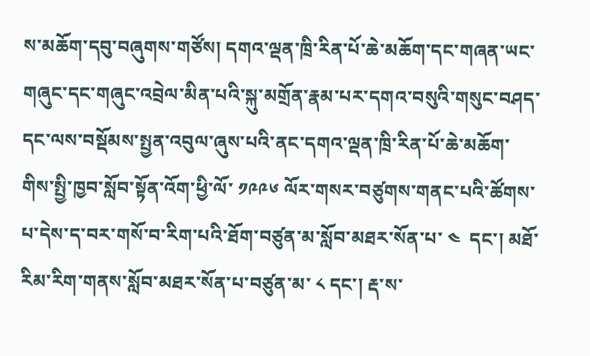ས་མཆོག་དབུ་བཞུགས་གཙོས། དགའ་ལྡན་ཁྲི་རིན་པོ་ཆེ་མཆོག་དང་གཞན་ཡང་གཞུང་དང་གཞུང་འབྲེལ་མིན་པའི་སྐུ་མགྲོན་རྣམ་པར་དགའ་བསུའི་གསུང་བཤད་དང་ལས་བསྡོམས་སྤྱན་འབུལ་ཞུས་པའི་ནང་དགའ་ལྡན་ཁྲི་རིན་པོ་ཆེ་མཆོག་གིས་སྤྱི་ཁྱབ་སློབ་སྟོན་འོག་ཕྱི་ལོ་ ༡༩༩༦ ལོར་གསར་བཙུགས་གནང་པའི་ཚོགས་པ་དེས་ད་བར་གསོ་བ་རིག་པའི་ཐོག་བཙུན་མ་སློབ་མཐར་སོན་པ་ ༤  དང་། མཐོ་རིམ་རིག་གནས་སློབ་མཐར་སོན་པ་བཙུན་མ་ ༨ དང་། རྡ་ས་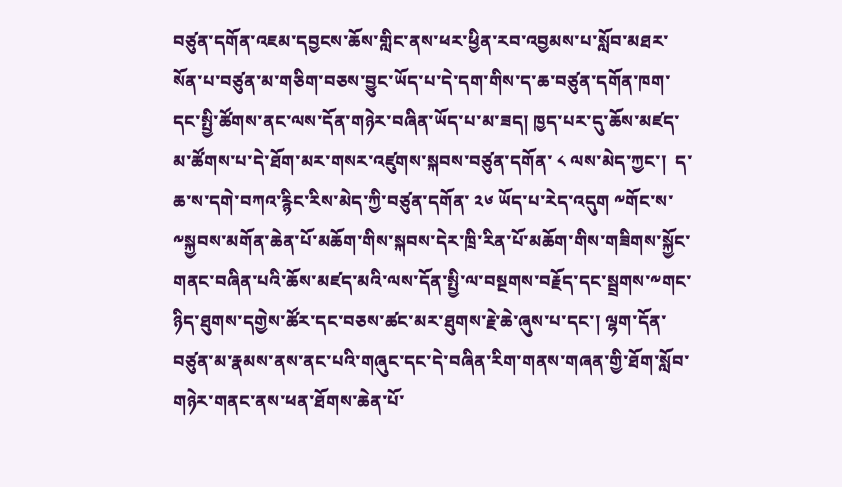བཙུན་དགོན་འཇམ་དབྱངས་ཆོས་གླིང་ནས་ཕར་ཕྱིན་རབ་འབྱམས་པ་སློབ་མཐར་སོན་པ་བཙུན་མ་གཅིག་བཅས་བྱུང་ཡོད་པ་དེ་དག་གིས་ད་ཆ་བཙུན་དགོན་ཁག་དང་སྤྱི་ཚོགས་ནང་ལས་དོན་གཉེར་བཞིན་ཡོད་པ་མ་ཟད། ཁྱད་པར་དུ་ཆོས་མཛད་མ་ཚོགས་པ་དེ་ཐོག་མར་གསར་འཛུགས་སྐབས་བཙུན་དགོན་ ༨ ལས་མེད་ཀྱང་།  ད་ཆ་ས་དགེ་བཀའ་རྙིང་རིས་མེད་ཀྱི་བཙུན་དགོན་ ༢༦ ཡོད་པ་རེད་འདུག ༸གོང་ས་༸སྐྱབས་མགོན་ཆེན་པོ་མཆོག་གིས་སྐབས་དེར་ཁྲི་རིན་པོ་མཆོག་གིས་གཟིགས་སྐྱོང་གནང་བཞིན་པའི་ཆོས་མཛད་མའི་ལས་དོན་སྤྱི་ལ་བསྔགས་བརྗོད་དང་སྦྲགས་༸གང་ཉིད་ཐུགས་དགྱེས་ཚོར་དང་བཅས་ཚང་མར་ཐུགས་རྗེ་ཆེ་ཞུས་པ་དང་། ལྷག་དོན་བཙུན་མ་རྣམས་ནས་ནང་པའི་གཞུང་དང་དེ་བཞིན་རིག་གནས་གཞན་གྱི་ཐོག་སློབ་གཉེར་གནང་ནས་ཕན་ཐོགས་ཆེན་པོ་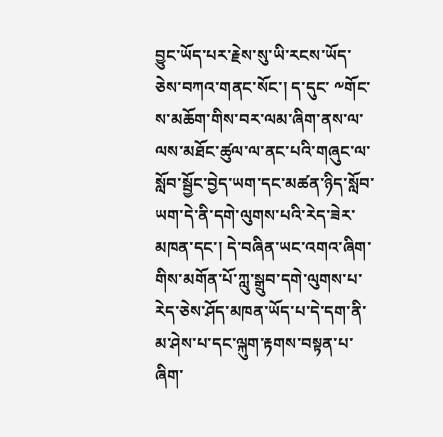བྱུང་ཡོད་པར་རྗེས་སུ་ཡི་རངས་ཡོད་ཅེས་བཀའ་གནང་སོང་། ད་དུང་ ༸གོང་ས་མཆོག་གིས་བར་ལམ་ཞིག་ནས་ལ་ལས་མཐོང་ཚུལ་ལ་ནང་པའི་གཞུང་ལ་སློབ་སྦྱོང་བྱེད་ཡག་དང་མཚན་ཉིད་སློབ་ཡག་དེ་ནི་དགེ་ལུགས་པའི་རེད་ཟེར་མཁན་དང་། དེ་བཞིན་ཡང་འགའ་ཞིག་གིས་མགོན་པོ་ཀླུ་སྒྲུབ་དགེ་ལུགས་པ་རེད་ཅེས་ཤོད་མཁན་ཡོད་པ་དེ་དག་ནི་མ་ཤེས་པ་དང་ལྐུག་རྟགས་བསྟན་པ་ཞིག་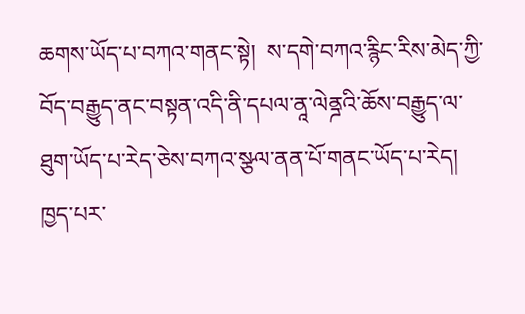ཆགས་ཡོད་པ་བཀའ་གནང་སྟེ།  ས་དགེ་བཀའ་རྙིང་རིས་མེད་ཀྱི་བོད་བརྒྱུད་ནང་བསྟན་འདི་ནི་དཔལ་ནཱ་ལེནྜའི་ཆོས་བརྒྱུད་ལ་ཐུག་ཡོད་པ་རེད་ཅེས་བཀའ་སྩལ་ནན་པོ་གནང་ཡོད་པ་རེད། ཁྱད་པར་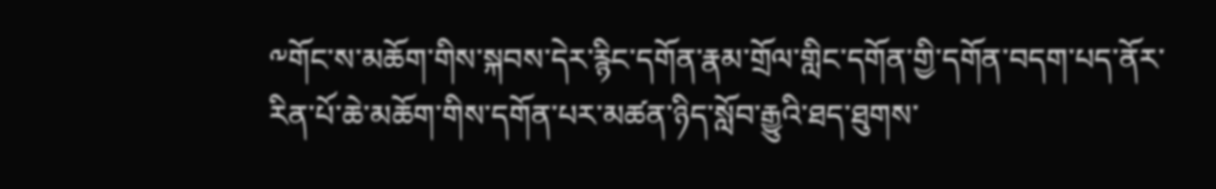༸གོང་ས་མཆོག་གིས་སྐབས་དེར་རྙིང་དགོན་རྣམ་གྲོལ་གླིང་དགོན་གྱི་དགོན་བདག་པད་ནོར་རིན་པོ་ཆེ་མཆོག་གིས་དགོན་པར་མཚན་ཉིད་སློབ་རྒྱུའི་ཐད་ཐུགས་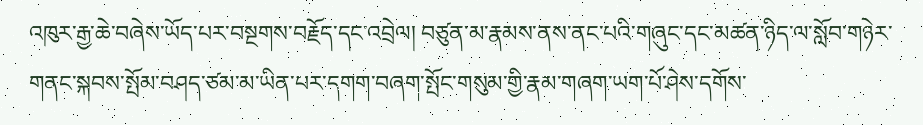འཁུར་རྒྱ་ཆེ་བཞེས་ཡོད་པར་བསྔགས་བརྗོད་དང་འབྲེལ། བཙུན་མ་རྣམས་ནས་ནང་པའི་གཞུང་དང་མཚན་ཉིད་ལ་སློབ་གཉེར་གནང་སྐབས་སྤོམ་བཤད་ཙམ་མ་ཡིན་པར་དགག་བཞག་སྤོང་གསུམ་གྱི་རྣམ་གཞག་ཡག་པོ་ཤེས་དགོས་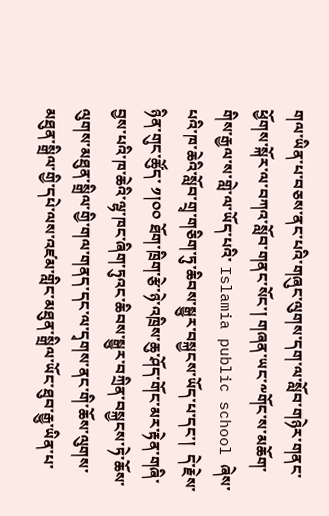གལ་ཡིན་པ་བཅས་ནང་པའི་གཞུང་ལུགས་དག་ལ་སློབ་གཉེར་གནང་ཕྱོགས་སྐོར་ལ་བཀའ་སློབ་གནང་སོང་། གཞན་ཡང་༸གོང་ས་མཆོག་གིས་རྒྱལ་ས་གླེ་ལ་ཡོད་པའི་ Islamia public school ཞེས་པའི་ཁ་ཆེའི་སློབ་གྲྭ་གཅིག་ཏུ་ཆིབས་སྒྱུར་བསྐྱངས་ཡོད་པ་དང་།  དེ་རྗེས་ཉིན་གུང་ཚོུད་ ༡།༠༠ ཐོག་ཁྲིག་རྩེ་ཉེ་འཁྲིས་ཆུ་ཤོད་གོང་མར་རྟེན་གཞི་བྱས་པའི་ཁ་ཆེའི་ལྷ་ཁང་ཞིག་ཏུའང་ཆིབས་སྒྱུར་བཀྲིན་བསྐྱངས་ཏེ་ཆོས་ལུགས་མཐུན་སྒྲིལ་གྱི་གལ་གནད་དང་ལ་དྭགས་ནང་གི་ཆོས་ལུགས་མཐུན་སྒྲིལ་གྱི་དཔེ་ལས་འཛམ་གླིང་མཐུན་སྒྲིལ་ཡོང་ཐུབ་རྒྱུ་ཡིན་པ་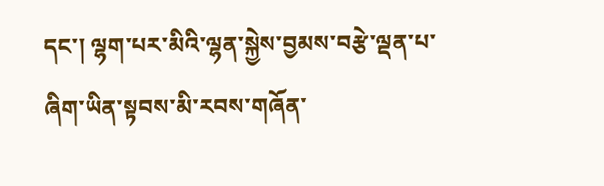དང་། ལྷག་པར་མིའི་ལྷན་སྐྱེས་བྱམས་བརྩེ་ལྡན་པ་ཞིག་ཡིན་སྟབས་མི་རབས་གཞོན་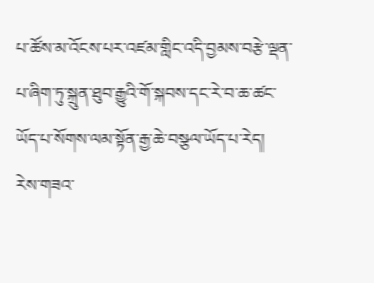པ་ཚོས་མ་འོངས་པར་འཛམ་གླིང་འདི་བྱམས་བརྩེ་ལྡན་པ་ཞིག་ཏུ་སྐྲུན་ཐུབ་རྒྱུའི་གོ་སྐབས་དང་རེ་བ་ཆ་ཚང་ཡོད་པ་སོགས་ལམ་སྟོན་རྒྱ་ཆེ་བསྩལ་ཡོད་པ་རེད།
རེས་གཟའ་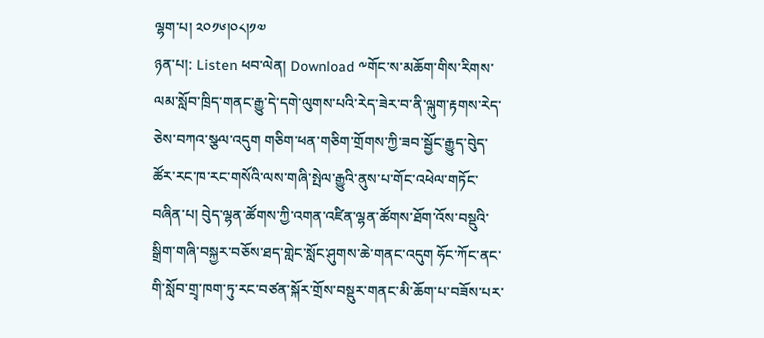ལྷག་པ། ༢༠༡༦།༠༨།༡༧
ཉན་པ།: Listen ཕབ་ལེན། Download ༸གོང་ས་མཆོག་གིས་རིགས་ལམ་སློབ་ཁྲིད་གནང་རྒྱུ་དེ་དགེ་ལུགས་པའི་རེད་ཟེར་བ་ནི་ལྐུག་རྟགས་རེད་ཅེས་བཀའ་སྩལ་འདུག གཅིག་ཕན་གཅིག་གྲོགས་ཀྱི་ཟབ་སྦྱོང་རྒྱུད་བེུད་ཚོར་རང་ཁ་རང་གསོའི་ལས་གཞི་སྤེལ་རྒྱུའི་ནུས་པ་གོང་འཕེལ་གཏོང་བཞིན་པ། བེུད་ལྷན་ཚོགས་ཀྱི་འགན་འཛིན་ལྷན་ཚོགས་ཐོག་འོས་བསྡུའི་སྒྲིག་གཞི་བསྐྱར་བཅོས་ཐད་གླེང་སློང་ཤུགས་ཆེ་གནང་འདུག ཧོང་ཀོང་ནང་གི་སློབ་གྲྭ་ཁག་ཏུ་རང་བཙན་སྐོར་གྲོས་བསྡུར་གནང་མི་ཆོག་པ་བཟོས་པར་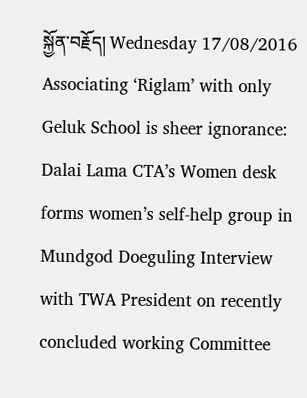སྐྱོན་བརྗོད། Wednesday 17/08/2016 Associating ‘Riglam’ with only Geluk School is sheer ignorance: Dalai Lama CTA’s Women desk forms women’s self-help group in Mundgod Doeguling Interview with TWA President on recently concluded working Committee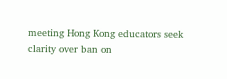meeting Hong Kong educators seek clarity over ban on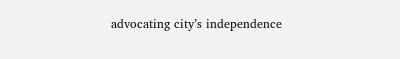advocating city’s independence